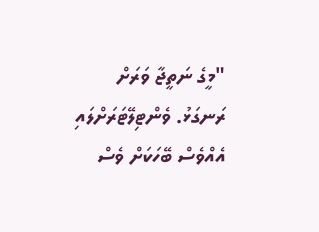"މީގެ ނަތީޖާ ވަރަށް ރަނގަޅު. ވެންޓިލޭޓަރަށްލައި އެއްވެސް ބޭހަކަށް ވެސް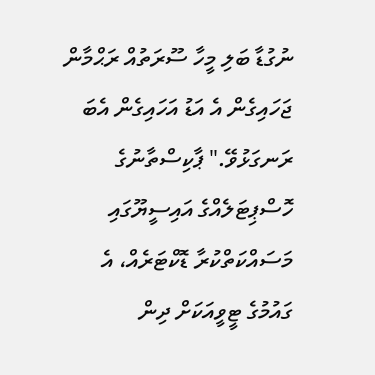ނުގުޑާ ބަލި މީހާ ސޫރަތުއް ރަޙްމާން ޖަހައިގެން އެ އަޑު އަހައިގެން އެބަ ރަނގަޅުވޭ." ޕާކިސްތާނުގެ ހޮސްޕިޓަލެއްގެ އައިސީޔޫގައި މަސައްކަތްކުރާ ޑޮކްޓަރެއް، އެ ގައުމުގެ ޓީވީއަކަށް ދިން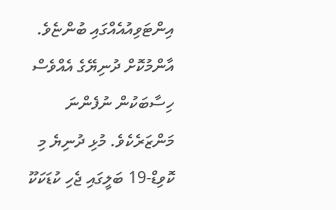އިންޓަވިއުއެއްގައި ބުންޏެވެ.
އާންމުކޮށް ދުނިޔޭގެ އެއްވެސް ހިސާބަކުން ނުފެންނަ މަންޒަރެކެވެ. މުޅި ދުނިޔެ މި ކޮވިޑް-19 ބަލީގައި ޖެހި ކުޑަކަކޫ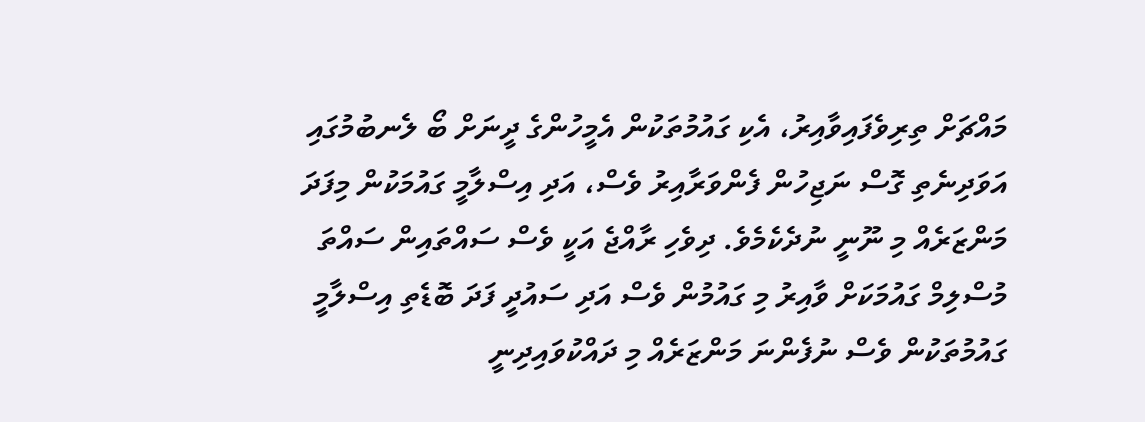މައްޗަށް ތިރިވެފައިވާއިރު، އެކި ގައުމުތަކުން އެމީހުންގެ ދީނަށް ބޯ ލެނބުމުގައި އަވަދިނެތި ގޮސް ނަޖިހުން ފެންވަރާއިރު ވެސް، އަދި އިސްލާމީ ގައުމަކުން މިފަދަ މަންޒަރެއް މި ނޫނީ ނުދެކެމެވެ. ދިވެހި ރާއްޖެ އަކީ ވެސް ސައްތައިން ސައްތަ މުސްލިމް ގައުމަކަށް ވާއިރު މި ގައުމުން ވެސް އަދި ސައުދީ ފަދަ ބޮޑެތި އިސްލާމީ ގައުމުތަކުން ވެސް ނުފެންނަ މަންޒަރެއް މި ދައްކުވައިދިނީ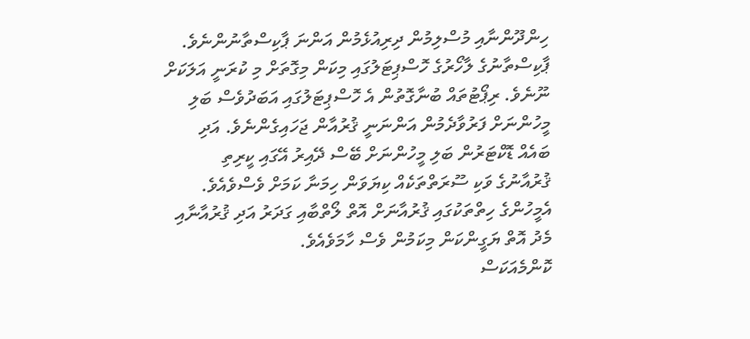ހިންދޫންނާއި މުސްލިމުން ދިރިއުޅެމުން އަންނަ ޕާކިސްތާނުންނެވެ.
ޕާކިސްތާނުގެ ލާހޯރުގެ ހޮސްޕިޓަލުގައި މިކަން މިގޮތަށް މި ކުރަނީ އަލަކަށް ނޫނެވެ. ރިޕޯޓުތައް ބުނާގޮތުން އެ ހޮސްޕިޓަލުގައި އަބަދުވެސް ބަލި މީހުންނަށް ފަރުވާދެމުން އަންނަނީ ޤުރުއާން ޖަހައިގެންނެވެ. އަދި ބައެއް ޑޮކްޓަރުން ބަލި މީހުންނަށް ބޭސް ދޭއިރު އޭގައި ކީރިތި ޤުރުއާނުގެ ވަކި ސޫރަތްތަކެއް ކިޔަވަން ހިމަނާ ކަމަށް ވެސްވެއެވެ. އެމީހުންގެ ހިތްތަކުގައި ޤުރުއާނަށް އޮތް ލޯތްބާއި ގަދަރު އަދި ޤުރުއާނާއި މެދު އޮތް ޔަގީންކަން މިކަމުން ވެސް ހާމަވެއެވެ.
ކޮންމެއަކަސް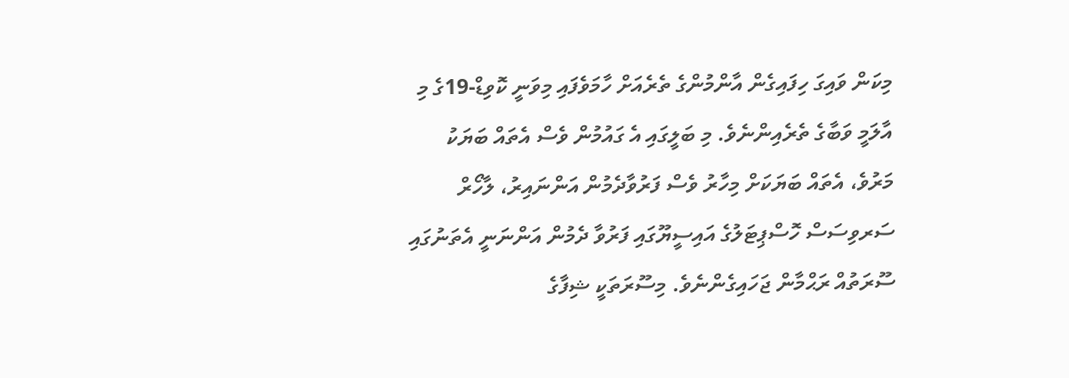މިކަން ވައިގަ ހިފައިގެން އާންމުންގެ ތެރެއަށް ހާމަވެފައި މިވަނީ ކޮވިޑް-19ގެ މި އާލަމީ ވަބާގެ ތެރެއިންނެވެ. މި ބަލީގައި އެ ގައުމުން ވެސް އެތައް ބަޔަކު މަރުވެ، އެތައް ބަޔަކަށް މިހާރު ވެސް ފަރުވާދެމުން އަންނައިރު، ލާހޯރް ސަރވިސަސް ހޮސްޕިޓަލުގެ އައިސީޔޫގައި ފަރުވާ ދެމުން އަންނަނީ އެތަނުގައި ސޫރަތުއް ރަޙްމާން ޖަހައިގެންނެވެ. މިސޫރަތަކީ ޝިފާގެ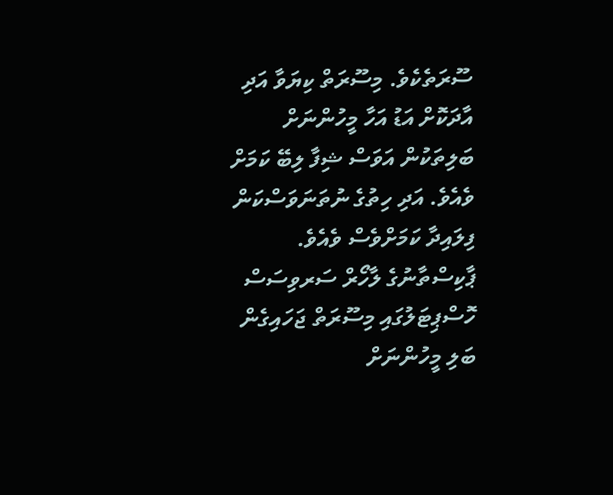ސޫރަތެކެވެ. މިސޫރަތް ކިޔަވާ އަދި އާދަކޮށް އަޑު އަހާ މީހުންނަށް ބަލިތަކުން އަވަސް ޝިފާ ލިބޭ ކަމަށް ވެއެވެ. އަދި ހިތުގެ ނުތަނަވަސްކަން ފިލައިދާ ކަމަށްވެސް ވެއެވެ.
ޕާކިސްތާނުގެ ލާހޯރް ސަރވިސަސް ހޮސްޕިޓަލުގައި މިސޫރަތް ޖަހައިގެން ބަލި މީހުންނަށް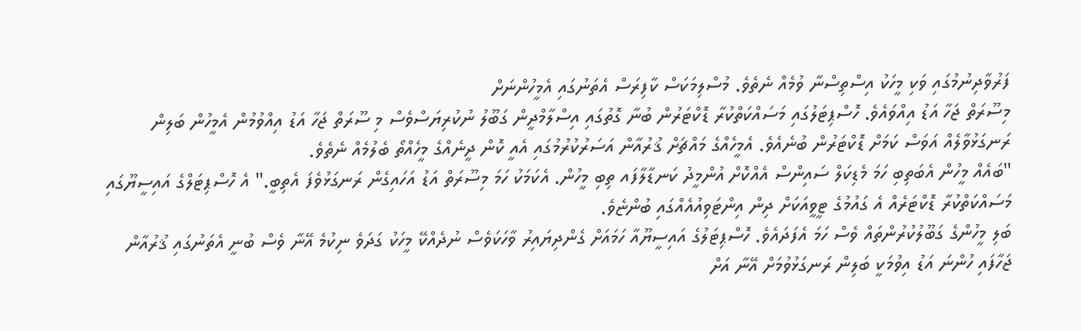ފަރުވާދިނުމުގައި ވަކި މީހަކު އިސްތިސްނާ ވުމެއް ނެތެވެ. މުސްލިމަކަސް ކާފިރަސް އެތަނުގައި އެމީހުންނަށް
މިސޫރަތް ޖަހާ އަޑު އިއްވައެވެ. ހޮސްޕިޓަލުގައި މަސައްކަތްކުރާ ޑޮކްޓަރުން ބުނާ ގޮތުގައި އިސްލާމްދީން ގަބޫލު ނުކުރިޔަސްވެސް މި ސޫރަތް ޖަހާ އަޑު އިއްވުމުން އެމީހުން ބަލިން ރަނގަޅުވާލެއް އަވަސް ކަމަށް ޑޮކްޓަރުން ބުނެއެވެ. އެމީހެއްގެ މައްޗަށް ޤުރުއާން އަސަރުކުރުމުގައި އެއީ ކޮން ދީނެއްގެ މީހެއްތޯ ބެލުމެއް ނެތެވެ.
"ބައެއް މީހުން އެބަތިބި ހަމަ މެޑިކަލް ސައިންސް އެއްކޮށް އުންމީދު ކަނޑާލާފައ ތިބި މީހުން. އެކަމަކު ހަމަ މިސޫރަތް އަޑު އަހައިގެން ރަނގަޅުވެފަ އެތިބީ." އެ ހޮސްޕިޓަލްގެ އައިސީޔޫގައި މަސައްކަތްކުރާ ޑޮކްޓަރެއް އެ ގައުމުގެ ޓީވީއަކަށް ދިން އިންޓަވިއުއެއްގައި ބުންޏެވެ.
ބަލި މީހުންގެ ގަބޫލުކުރުންތައް ވެސް ހަމަ އެފަދައެވެ. ހޮސްޕިޓަލުގެ އައިސީޔޫއާ ހަމައަށް ގެންދިޔައިރު ވާހަކަވެސް ނުދެއްކޭ މީހަކު ގަދަވެ ނިކުމެ އޭނާ ވެސް ބުނީ އެތަނުގައި ޤުރުއާން ޖަހާފައި ހުންނަ އަޑު އިވުމަކީ ބަލިން ރަނގަޅުވުމަށް އޭނާ އަށް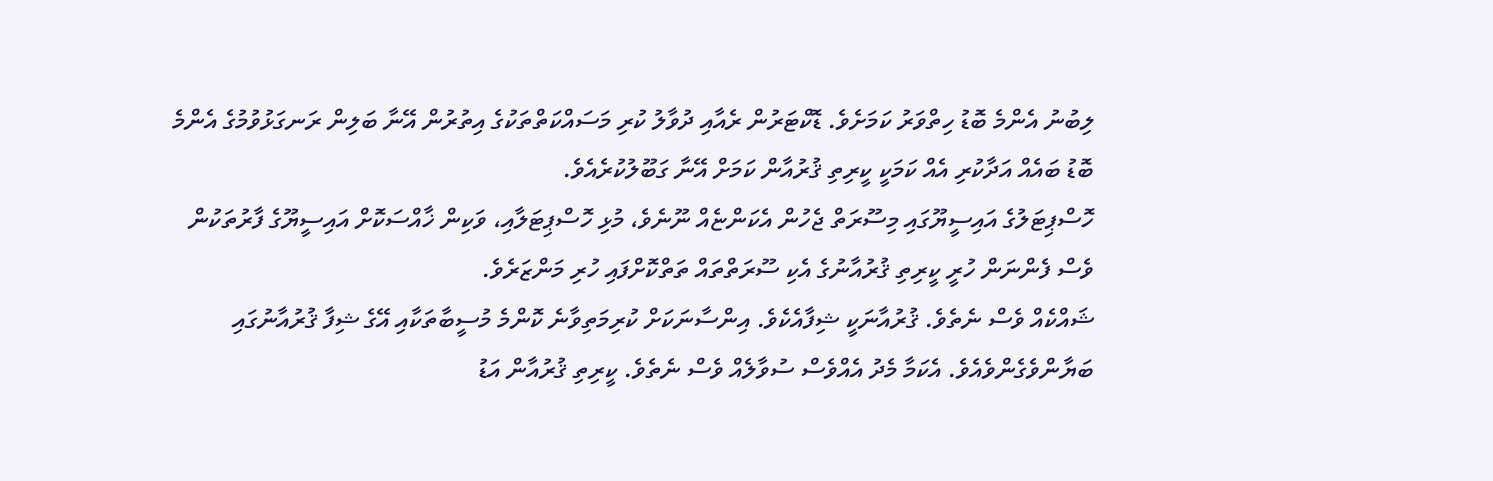ލިބުނު އެންމެ ބޮޑު ހިތްވަރު ކަމަށެވެ. ޑޮކްޓަރުން ރެއާއި ދުވާލު ކުރި މަސައްކަތްތަކުގެ އިތުރުން އޭނާ ބަލިން ރަނގަޅުވުމުގެ އެންމެ ބޮޑު ބައެއް އަދާކުރި އެއް ކަމަކީ ކީރިތި ޤުރުއާން ކަމަށް އޭނާ ގަބޫލުކުރެއެވެ.
ހޮސްޕިޓަލުގެ އައިސީޔޫގައި މިސޫރަތް ޖެހުން އެކަންޏެއް ނޫނެވެ، މުޅި ހޮސްޕިޓަލާއި، ވަކިން ޚާއްސަކޮށް އައިސީޔޫގެ ފާރުތަކުން ވެސް ފެންނަން ހުރީ ކީރިތި ޤުރުއާނުގެ އެކި ސޫރަތްތައް ތަތްކޮށްފައި ހުރި މަންޒަރެވެ.
ޝައްކެއް ވެސް ނެތެވެ. ޤުރުއާނަކީ ޝިފާއެކެވެ. އިންސާނަކަށް ކުރިމަތިވާނެ ކޮންމެ މުސީބާތަކާއި އޭގެ ޝިފާ ޤުރުއާނުގައި ބަޔާންވެގެންވެއެވެ. އެކަމާ މެދު އެއްވެސް ސުވާލެއް ވެސް ނެތެވެ. ކީރިތި ޤުރުއާން އަޑު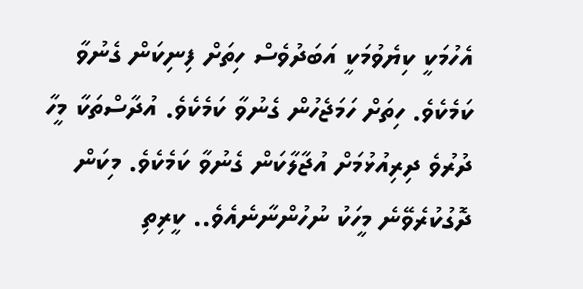އެހުމަކީ ކިޔެވުމަކީ އަބަދުވެސް ހިތަށް ފިނިކަން ގެނުވާ ކަމެކެވެ. ހިތަށް ހަމަޖެހުން ގެނުވާ ކަމެކެވެ. އުދާސްތަކާ މީހާ ދުރުވެ ދިރިއުޅުމަށް އުޖާލާކަން ގެނުވާ ކަމެކެވެ. މިކަން ދޮގުކުރެވޭނެ މީހަކު ނުހުންނާނެއެވެ.. ކީރިތި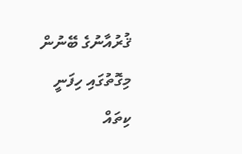ޤުރުއާނުގެ ބޭނުން މިގޮތުގައި ހިފަނީ ކިތައް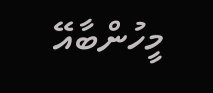މީހުންބާއޭ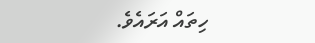ހިތައް އަރައެވެ.